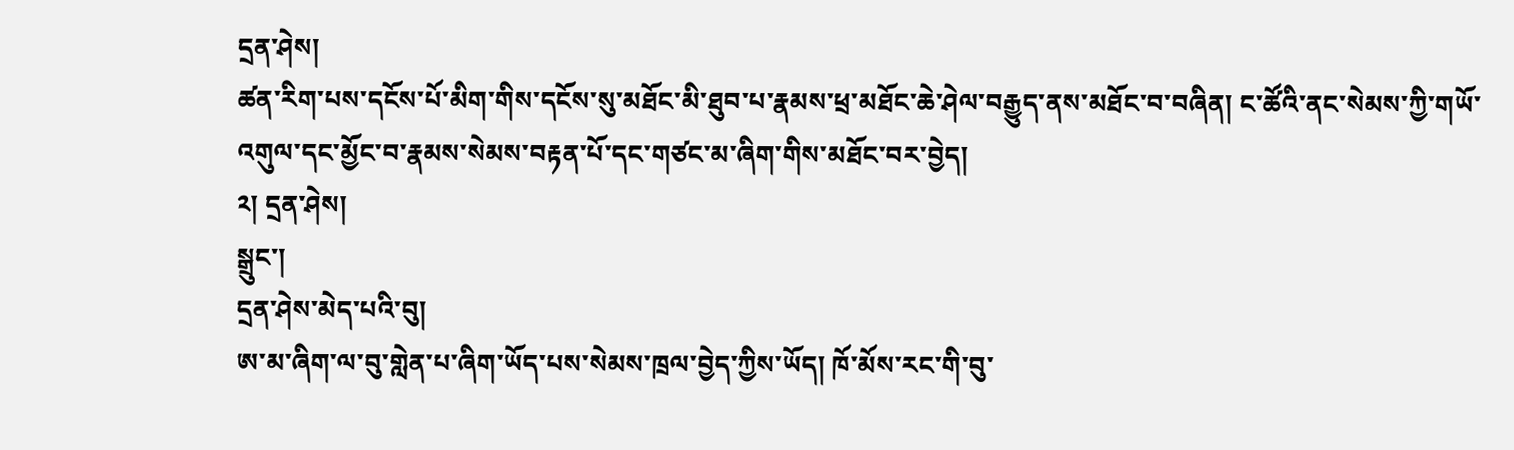དྲན་ཤེས།
ཚན་རིག་པས་དངོས་པོ་མིག་གིས་དངོས་སུ་མཐོང་མི་ཐུབ་པ་རྣམས་ཕྲ་མཐོང་ཆེ་ཤེལ་བརྒྱུད་ནས་མཐོང་བ་བཞིན། ང་ཚོའི་ནང་སེམས་ཀྱི་གཡོ་འགུལ་དང་མྱོང་བ་རྣམས་སེམས་བརྟན་པོ་དང་གཙང་མ་ཞིག་གིས་མཐོང་བར་བྱེད།
༢། དྲན་ཤེས།
སྒྲུང་།
དྲན་ཤེས་མེད་པའི་བུ།
ཨ་མ་ཞིག་ལ་བུ་གླེན་པ་ཞིག་ཡོད་པས་སེམས་ཁྲལ་བྱེད་ཀྱིས་ཡོད། ཁོ་མོས་རང་གི་བུ་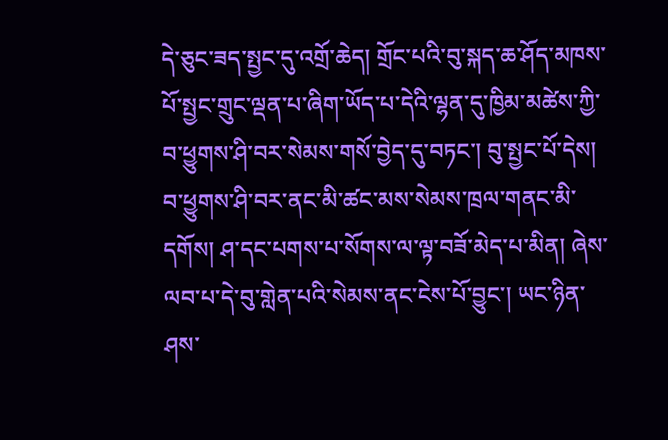དེ་ཅུང་ཟད་སྤྱང་དུ་འགྲོ་ཆེད། གྲོང་པའི་བུ་སྐད་ཆ་ཤོད་མཁས་པོ་སྤྱང་གྲུང་ལྡན་པ་ཞིག་ཡོད་པ་དེའི་ལྷན་དུ་ཁྱིམ་མཚེས་ཀྱི་བ་ཕྱུགས་ཤི་བར་སེམས་གསོ་བྱེད་དུ་བཏང་། བུ་སྤྱང་པོ་དེས། བ་ཕྱུགས་ཤི་བར་ནང་མི་ཚང་མས་སེམས་ཁྲལ་གནང་མི་དགོས། ཤ་དང་པགས་པ་སོགས་ལ་ལྟ་བཟོ་མེད་པ་མིན། ཞེས་ལབ་པ་དེ་བུ་གླེན་པའི་སེམས་ནང་ངེས་པོ་བྱུང་། ཡང་ཉིན་ཤས་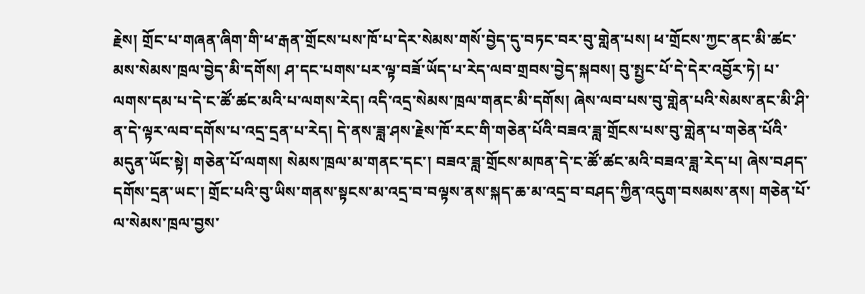རྗེས། གྲོང་པ་གཞན་ཞིག་གི་ཕ་རྒན་གྲོངས་པས་ཁོ་པ་དེར་སེམས་གསོ་བྱེད་དུ་བཏང་བར་བུ་གླེན་པས། ཕ་གྲོངས་ཀྱང་ནང་མི་ཚང་མས་སེམས་ཁྲལ་བྱེད་མི་དགོས། ཤ་དང་པགས་པར་ལྟ་བཟོ་ཡོད་པ་རེད་ལབ་གྲབས་བྱེད་སྐབས། བུ་སྤྱང་པོ་དེ་དེར་འབྱོར་ཏེ། པ་ལགས་དམ་པ་དེ་ང་ཚོ་ཚང་མའི་པ་ལགས་རེད། འདི་འདྲ་སེམས་ཁྲལ་གནང་མི་དགོས། ཞེས་ལབ་པས་བུ་གླེན་པའི་སེམས་ནང་མི་ཤི་ན་དེ་ལྟར་ལབ་དགོས་པ་འདྲ་དྲན་པ་རེད། དེ་ནས་ཟླ་ཤས་རྗེས་ཁོ་རང་གི་གཅེན་པོའི་བཟའ་ཟླ་གྲོངས་པས་བུ་གླེན་པ་གཅེན་པོའི་མདུན་ཡོང་སྟེ། གཅེན་པོ་ལགས། སེམས་ཁྲལ་མ་གནང་དང་། བཟའ་ཟླ་གྲོངས་མཁན་དེ་ང་ཚོ་ཚང་མའི་བཟའ་ཟླ་རེད་པ། ཞེས་བཤད་དགོས་དྲན་ཡང་། གྲོང་པའི་བུ་ཡིས་གནས་སྟངས་མ་འདྲ་བ་བལྟས་ནས་སྐད་ཆ་མ་འདྲ་བ་བཤད་ཀྱིན་འདུག་བསམས་ནས། གཅེན་པོ་ལ་སེམས་ཁྲལ་བྱས་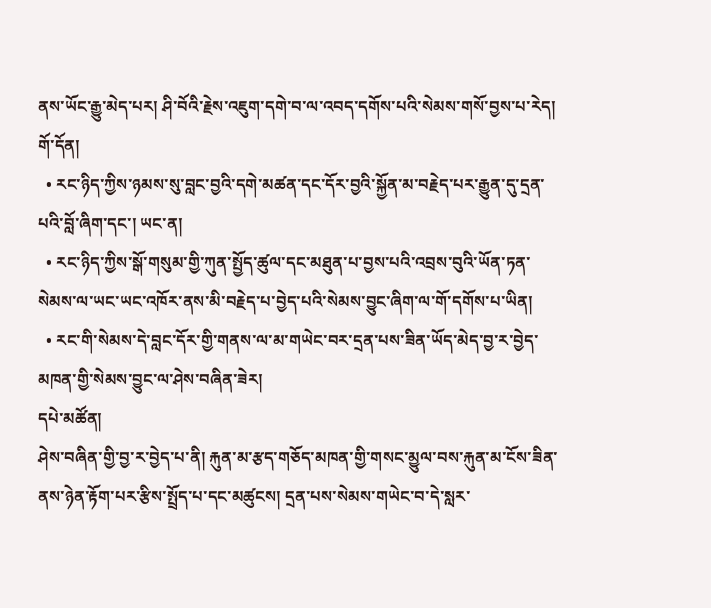ནས་ཡོང་རྒྱུ་མེད་པར། ཤི་བོའི་རྗེས་འཇུག་དགེ་བ་ལ་འབད་དགོས་པའི་སེམས་གསོ་བྱས་པ་རེད།
གོ་དོན།
  • རང་ཉིད་ཀྱིས་ཉམས་སུ་བླང་བྱའི་དགེ་མཚན་དང་དོར་བྱའི་སྐྱོན་མ་བརྗེད་པར་རྒྱུན་དུ་དྲན་པའི་བློ་ཞིག་དང་། ཡང་ན།
  • རང་ཉིད་ཀྱིས་སྒོ་གསུམ་གྱི་ཀུན་སྤྱོད་ཚུལ་དང་མཐུན་པ་བྱས་པའི་འབྲས་བུའི་ཡོན་ཏན་སེམས་ལ་ཡང་ཡང་འཁོར་ནས་མི་བརྗེད་པ་བྱེད་པའི་སེམས་བྱུང་ཞིག་ལ་གོ་དགོས་པ་ཡིན།
  • རང་གི་སེམས་དེ་བླང་དོར་གྱི་གནས་ལ་མ་གཡེང་བར་དྲན་པས་ཟིན་ཡོད་མེད་བྱ་ར་བྱེད་མཁན་གྱི་སེམས་བྱུང་ལ་ཤེས་བཞིན་ཟེར།
དཔེ་མཚོན།
ཤེས་བཞིན་གྱི་བྱ་ར་བྱེད་པ་ནི། རྐུན་མ་རྩད་གཅོད་མཁན་གྱི་གསང་མྱུལ་བས་རྐུན་མ་ངོས་ཟིན་ནས་ཉེན་རྟོག་པར་རྩིས་སྤྲོད་པ་དང་མཚུངས། དྲན་པས་སེམས་གཡེང་བ་དེ་སླར་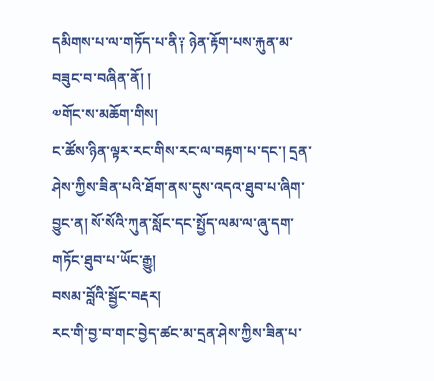དམིགས་པ་ལ་གཏོད་པ་ནི༑ ཉེན་རྟོག་པས་རྐུན་མ་བཟུང་བ་བཞིན་ནོ། །
༧གོང་ས་མཆོག་གིས།
ང་ཚོས་ཉིན་ལྟར་རང་གིས་རང་ལ་བརྟག་པ་དང་། དྲན་ཤེས་ཀྱིས་ཟིན་པའི་ཐོག་ནས་དུས་འདའ་ཐུབ་པ་ཞིག་བྱུང་ན། སོ་སོའི་ཀུན་སློང་དང་སྤྱོད་ལམ་ལ་ཞུ་དག་གཏོང་ཐུབ་པ་ཡོང་རྒྱུ།
བསམ་བློའི་སྦྱོང་བརྡར།
རང་གི་བྱ་བ་གང་བྱེད་ཚང་མ་དྲན་ཤེས་ཀྱིས་ཟིན་པ་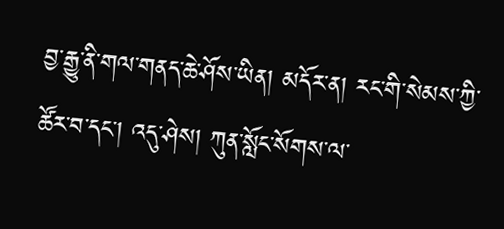བྱ་རྒྱུ་ནི་གལ་གནད་ཆེ་ཤོས་ཡིན། མདོར་ན། རང་གི་སེམས་ཀྱི་ཚོར་བ་དང་། འདུ་ཤེས། ཀུན་སློང་སོགས་ལ་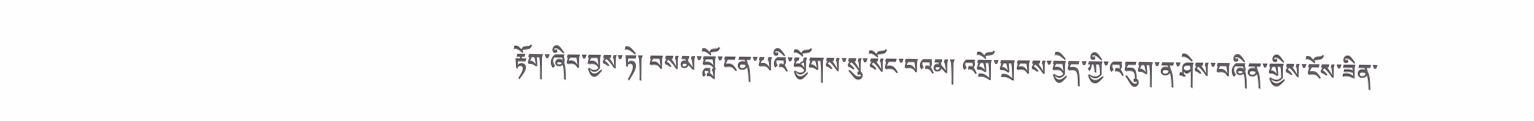རྟོག་ཞིབ་བྱས་ཏེ། བསམ་བློ་ངན་པའི་ཕྱོགས་སུ་སོང་བའམ། འགྲོ་གྲབས་བྱེད་ཀྱི་འདུག་ན་ཤེས་བཞིན་གྱིས་ངོས་ཟིན་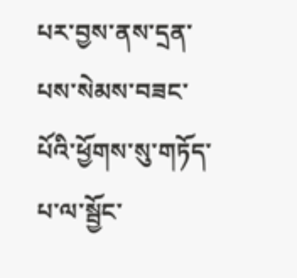པར་བྱས་ནས་དྲན་པས་སེམས་བཟང་པོའི་ཕྱོགས་སུ་གཏོད་པ་ལ་སྦྱོང་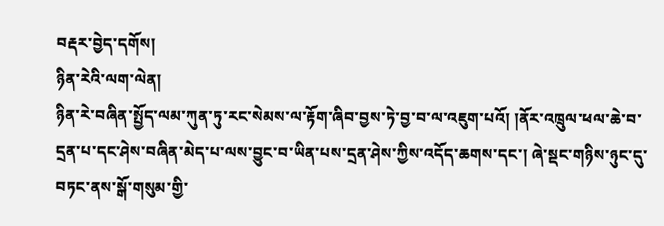བརྡར་བྱེད་དགོས།
ཉིན་རེའི་ལག་ལེན།
ཉིན་རེ་བཞིན་སྤྱོད་ལམ་ཀུན་ཏུ་རང་སེམས་ལ་རྟོག་ཞིབ་བྱས་ཏེ་བྱ་བ་ལ་འཇུག་པའོ། །ནོར་འཁྲུལ་ཕལ་ཆེ་བ་དྲན་པ་དང་ཤེས་བཞིན་མེད་པ་ལས་བྱུང་བ་ཡིན་པས་དྲན་ཤེས་ཀྱིས་འདོད་ཆགས་དང་། ཞེ་སྡང་གཉིས་ཉུང་དུ་བཏང་ནས་སྒོ་གསུམ་གྱི་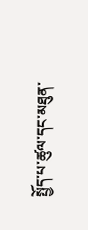སྤྱོད་པ་ཚུལ་དང་མཐུན་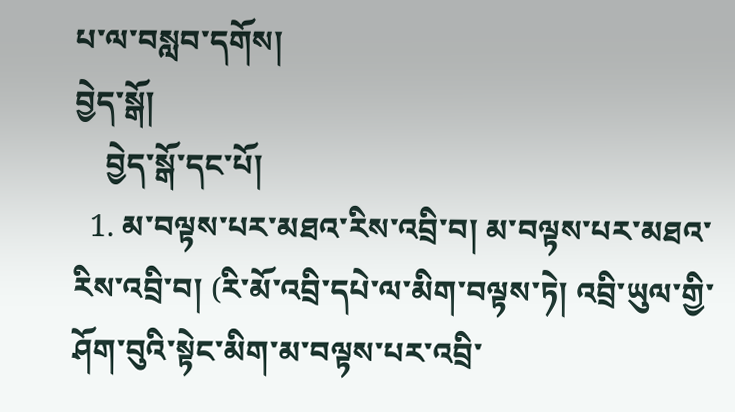པ་ལ་བསླབ་དགོས།
བྱེད་སྒོ།
    བྱེད་སྒོ་དང་པོ།
  1. མ་བལྟས་པར་མཐའ་རིས་འབྲི་བ། མ་བལྟས་པར་མཐའ་རིས་འབྲི་བ། (རི་མོ་འབྲི་དཔེ་ལ་མིག་བལྟས་ཏེ། འབྲི་ཡུལ་གྱི་ཤོག་བུའི་སྟེང་མིག་མ་བལྟས་པར་འབྲི་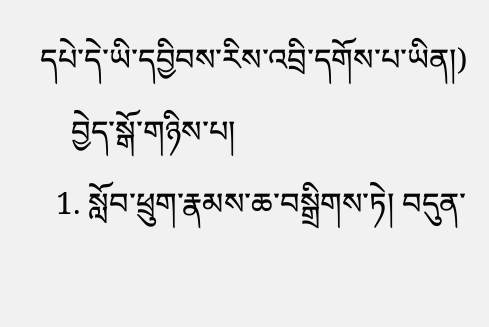དཔེ་དེ་ཡི་དབྱིབས་རིས་འབྲི་དགོས་པ་ཡིན།)
    བྱེད་སྒོ་གཉིས་པ།
  1. སློབ་ཕྲུག་རྣམས་ཆ་བསྒྲིགས་ཏེ། བདུན་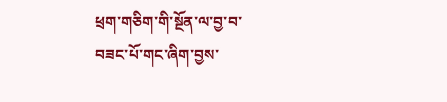ཕྲག་གཅིག་གི་སྔོན་ལ་བྱ་བ་བཟང་པོ་གང་ཞིག་བྱས་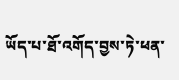ཡོད་པ་ཐོ་འགོད་བྱས་ཏེ་ཕན་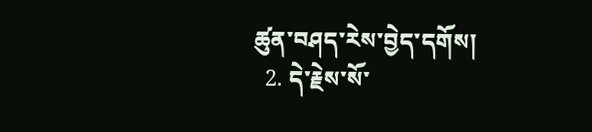ཚུན་བཤད་རེས་བྱེད་དགོས།
  2. དེ་རྗེས་སོ་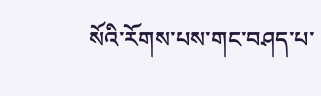སོའི་རོགས་པས་གང་བཤད་པ་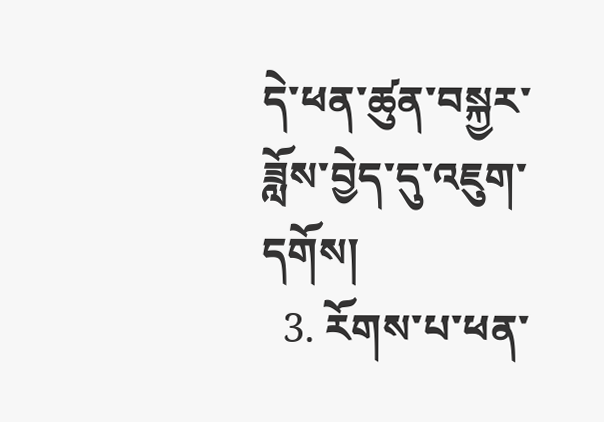དེ་ཕན་ཚུན་བསྐྱར་ཟློས་བྱེད་དུ་འཇུག་དགོས།
  3. རོགས་པ་ཕན་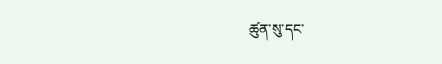ཚུན་སུ་དང་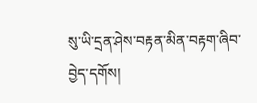སུ་ཡི་དྲན་ཤེས་བརྟན་མིན་བརྟག་ཞིབ་བྱེད་དགོས།